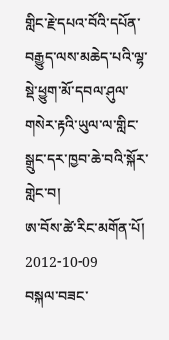གླིང་རྗེ་དཔའ་བོའི་དཔོན་བརྒྱུད་ལས་མཆེད་པའི་ལྷ་སྡེ་ཕྱུག་མོ་དབལ་ཤུལ་གསེར་རྟའི་ཡུལ་ལ་གླིང་སྒྲུང་དར་ཁྱབ་ཆེ་བའི་སྐོར་གླེང་བ།
ཨ་བོས་ཚེ་རིང་མགོན་པོ།        2012-10-09
བསྐལ་བཟང་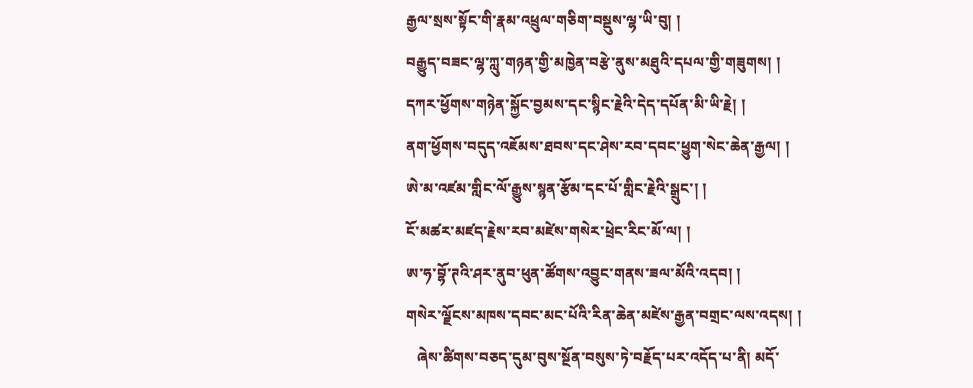རྒྱལ་སྲས་སྟོང་གི་རྣམ་འཕྲུལ་གཅིག་བསྡུས་ལྷ་ཡི་བུ། །
བརྒྱུད་བཟང་ལྷ་ཀླུ་གཉན་གྱི་མཁྱེན་བརྩེ་ནུས་མཐུའི་དཔལ་གྱི་གཟུགས། །
དཀར་ཕྱོགས་གཉེན་སྐྱོང་བྱམས་དང་སྙིང་རྗེའི་དེད་དཔོན་མི་ཡི་རྗེ། །
ནག་ཕྱོགས་བདུད་འཇོམས་ཐབས་དང་ཤེས་རབ་དབང་ཕྱུག་སེང་ཆེན་རྒྱལ། །
ཨེ་མ་འཛམ་གླིང་ལོ་རྒྱུས་སྙན་རྩོམ་དང་པོ་གླིང་རྗེའི་སྒྲུང་། །
ངོ་མཚར་མཛད་རྗེས་རབ་མཛེས་གསེར་ཕྲེང་རིང་མོ་ལ། །
ཨ་ཧ་བྷོ་ཊའི་ཤར་ནུབ་ཕུན་ཚོགས་འབྱུང་གནས་ཟལ་མོའི་འདབ། །
གསེར་ལྗོངས་མཁས་དབང་མང་པོའི་རིན་ཆེན་མཛེས་རྒྱན་བགྲང་ལས་འདས། །
   ཞེས་ཚིགས་བཅད་དུམ་བུས་སྔོན་བསུས་ཏེ་བརྗོད་པར་འདོད་པ་ནི། མདོ་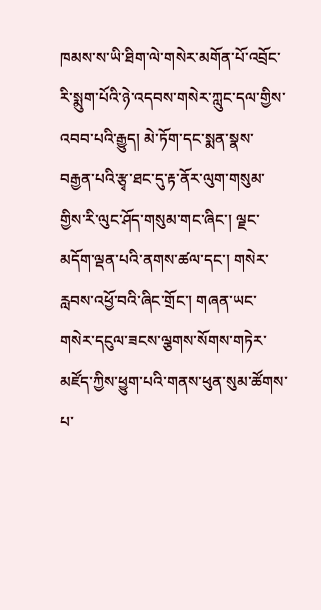ཁམས་ས་ཡི་ཐིག་ལེ་གསེར་མགོན་པོ་འབྲོང་རི་སྨུག་པོའི་ཉེ་འདབས་གསེར་ཀླུང་དལ་གྱིས་འབབ་པའི་རྒྱུད། མེ་ཏོག་དང་སྨན་སྣས་བརྒྱན་པའི་རྩྭ་ཐང་དུ་རྟ་ནོར་ལུག་གསུམ་གྱིས་རི་ལུང་ཤོད་གསུམ་གང་ཞིང་། ལྗང་མདོག་ལྡན་པའི་ནགས་ཚལ་དང་། གསེར་རླབས་འཕྱོ་བའི་ཞིང་གྲོང་། གཞན་ཡང་གསེར་དངུལ་ཟངས་ལྕགས་སོགས་གཏེར་མཛོད་ཀྱིས་ཕྱུག་པའི་གནས་ཕུན་སུམ་ཚོགས་པ་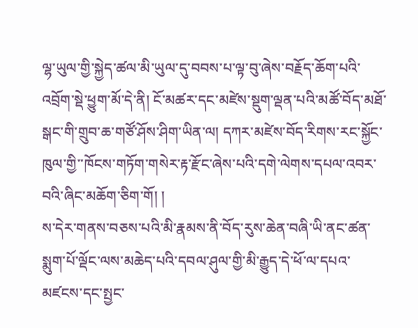ལྷ་ཡུལ་གྱི་སྐྱེད་ཚལ་མི་ཡུལ་དུ་བབས་པ་ལྟ་བུ་ཞེས་བརྗོད་ཆོག་པའི་འབྲོག་སྡེ་ཕྱུག་མོ་དེ་ནི། ངོ་མཚར་དང་མཛེས་སྡུག་ལྡན་པའི་མཚོ་བོད་མཐོ་སྒང་གི་གྲུབ་ཆ་གཙོ་ཤོས་ཤིག་ཡིན་ལ། དཀར་མཛེས་བོད་རིགས་རང་སྐྱོང་ཁུལ་གྱི་་ཁོངས་གཏོག་གསེར་རྟ་རྫོང་ཞེས་པའི་དགེ་ལེགས་དཔལ་འབར་བའི་ཞིང་མཆོག་ཅིག་གོ། །
ས་དེར་གནས་བཅས་པའི་མི་རྣམས་ནི་བོད་རུས་ཆེན་བཞི་ཡི་ནང་ཚན་སྨུག་པོ་ལྡོང་ལས་མཆེད་པའི་དབལ་ཤུལ་གྱི་མི་རྒྱུད་དེ་ཕོ་ལ་དཔའ་མཛངས་དང་སྤྱང་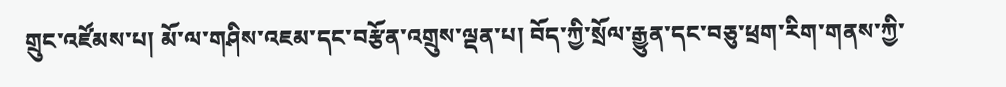གྲུང་འཛོམས་པ། མོ་ལ་གཤིས་འཇམ་དང་བརྩོན་འགྲུས་ལྡན་པ། བོད་ཀྱི་སྲོལ་རྒྱུན་དང་བཅུ་ཕྲག་རིག་གནས་ཀྱི་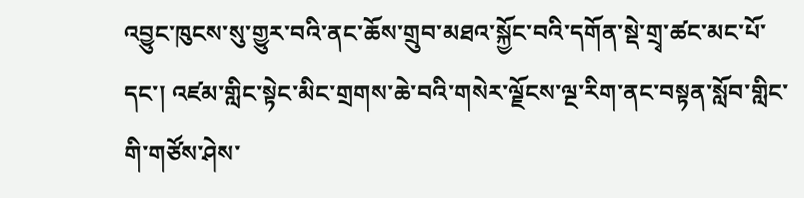འབྱུང་ཁུངས་སུ་གྱུར་བའི་ནང་ཆོས་གྲུབ་མཐའ་སྐྱོང་བའི་དགོན་སྡེ་གྲྭ་ཚང་མང་པོ་དང་། འཛམ་གླིང་སྟེང་མིང་གྲགས་ཆེ་བའི་གསེར་ལྗོངས་ལྔ་རིག་ནང་བསྟན་སློབ་གླིང་གི་གཙོས་ཤེས་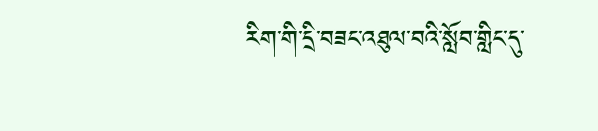རིག་གི་དྲི་བཟང་འཐུལ་བའི་སློབ་གླིང་དུ་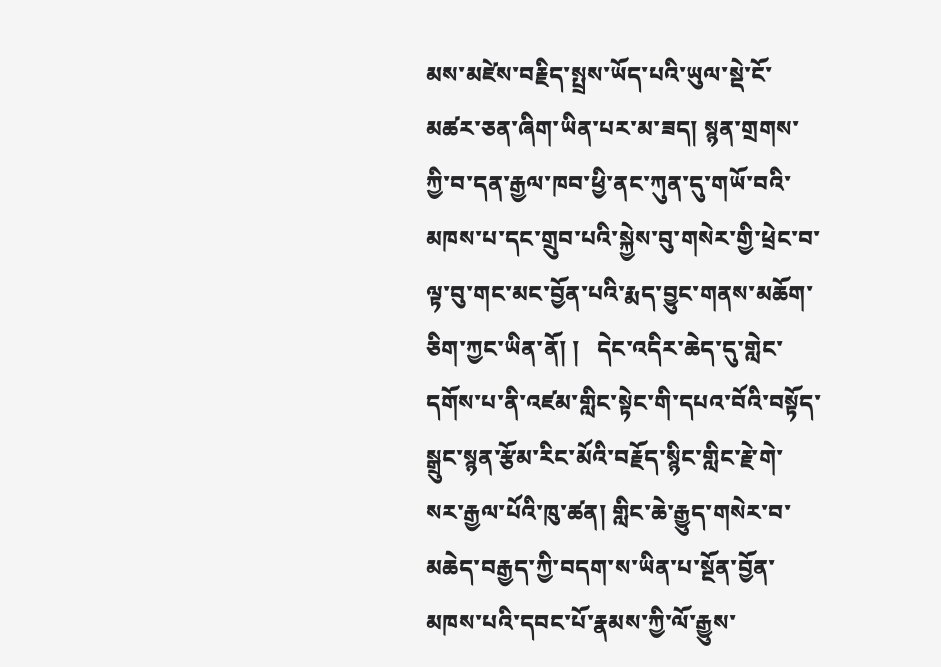མས་མཛེས་བརྗིད་སྤྲས་ཡོད་པའི་ཡུལ་སྡེ་ངོ་མཚར་ཅན་ཞིག་ཡིན་པར་མ་ཟད། སྙན་གྲགས་ཀྱི་བ་དན་རྒྱལ་ཁབ་ཕྱི་ནང་ཀུན་དུ་གཡོ་བའི་མཁས་པ་དང་གྲུབ་པའི་སྐྱེས་བུ་གསེར་གྱི་ཕྲེང་བ་ལྟ་བུ་གང་མང་བྱོན་པའི་རྨད་བྱུང་གནས་མཆོག་ཅིག་ཀྱང་ཡིན་ནོ། །   དེང་འདིར་ཆེད་དུ་གླེང་དགོས་པ་ནི་འཛམ་གླིང་སྟེང་གི་དཔའ་བོའི་བསྟོད་སྒྲུང་སྙན་རྩོམ་རིང་མོའི་བརྗོད་སྙིང་གླིང་རྗེ་གེ་སར་རྒྱལ་པོའི་ཁུ་ཚན། གླིང་ཆེ་རྒྱུད་གསེར་བ་མཆེད་བརྒྱད་ཀྱི་བདག་ས་ཡིན་པ་སྔོན་བྱོན་མཁས་པའི་དབང་པོ་རྣམས་ཀྱི་ལོ་རྒྱུས་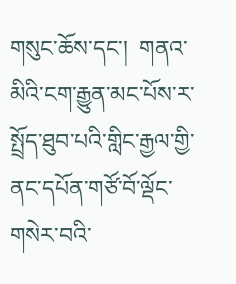གསུང་ཆོས་དང་།  གནའ་མིའི་ངག་རྒྱུན་མང་པོས་ར་སྤྲོད་ཐུབ་པའི་གླིང་རྒྱལ་གྱི་ནང་དཔོན་གཙོ་བོ་ལྡོང་གསེར་བའི་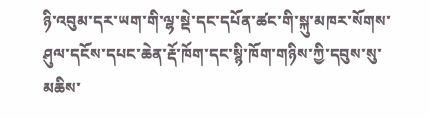ཉི་འབུམ་དར་ཡག་གི་ལྷ་སྡེ་དང་དཔོན་ཚང་གི་སྐུ་མཁར་སོགས་ཤུལ་དངོས་དཔང་ཆེན་རྡོ་ཁོག་དང་སྙི་ཁོག་གཉིས་ཀྱི་དབུས་སུ་མཆིས་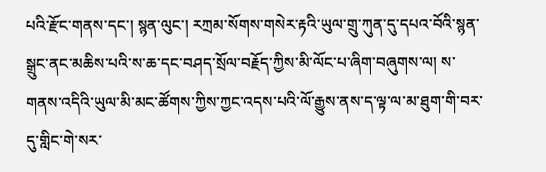པའི་རྫོང་གནས་དང་། སྙན་ལུང་། རཀྲམ་སོགས་གསེར་རྟའི་ཡུལ་གྲུ་ཀུན་དུ་དཔའ་བོའི་སྙན་སྒྲུང་ནང་མཆིས་པའི་ས་ཆ་དང་བཤད་སྲོལ་བརྗོད་ཀྱིས་མི་ལོང་པ་ཞིག་བཞུགས་ལ། ས་གནས་འདིའི་ཡུལ་མི་མང་ཚོགས་ཀྱིས་ཀྱང་འདས་པའི་ལོ་རྒྱུས་ནས་ད་ལྟ་ལ་མ་ཐུག་གི་བར་དུ་གླིང་གེ་སར་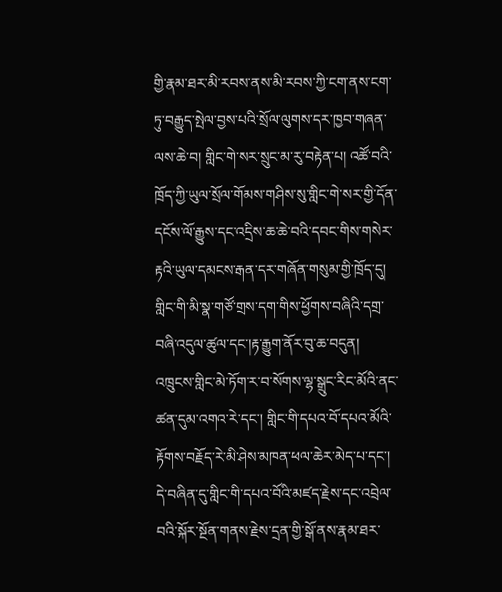གྱི་རྣམ་ཐར་མི་རབས་ནས་མི་རབས་ཀྱི་ངག་ནས་ངག་ཏུ་བརྒྱུད་སྤེལ་བྱས་པའི་སྲོལ་ལུགས་དར་ཁྱབ་གཞན་ལས་ཆེ་བ། གླིང་གེ་སར་སྲུང་མ་རུ་བརྟེན་པ། འཚོ་བའི་ཁྲོད་ཀྱི་ཡུལ་སྲོལ་གོམས་གཤིས་སུ་གླིང་གེ་སར་གྱི་དོན་དངོས་ལོ་རྒྱུས་དང་འདྲིས་ཆ་ཆེ་བའི་དབང་གིས་གསེར་རྟའི་ཡུལ་དམངས་རྒན་དར་གཞོན་གསུམ་གྱི་ཁྲོད་དུ། གླིང་གི་མི་སྣ་གཙོ་གྲས་དག་གིས་ཕྱོགས་བཞིའི་དགྲ་བཞི་འདུལ་ཚུལ་དང་།རྟ་རྒྱུག་ནོར་བུ་ཆ་བདུན། འཁྲུངས་གླིང་མེ་ཏོག་ར་བ་སོགས་ལྷ་སྒྲུང་རིང་མོའི་ནང་ཚན་དུམ་འགའ་རེ་དང་། གླིང་གི་དཔའ་བོ་དཔའ་མོའི་རྟོགས་བརྗོད་རེ་མི་ཤེས་མཁན་ཕལ་ཆེར་མེད་པ་དང་། དེ་བཞིན་དུ་གླིང་གི་དཔའ་བོའི་མཛད་རྗེས་དང་འབྲེལ་བའི་སྐོར་སྔོན་གནས་རྗེས་དྲན་གྱི་སྒོ་ནས་རྣམ་ཐར་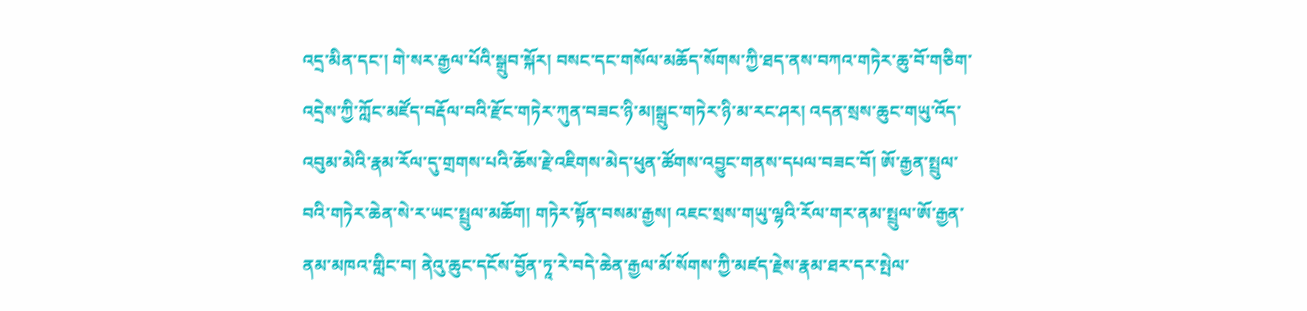འདྲ་མིན་དང་། གེ་སར་རྒྱལ་པོའི་སྒྲུབ་སྐོར། བསང་དང་གསོལ་མཆོད་སོགས་ཀྱི་ཐད་ནས་བཀའ་གཏེར་ཆུ་བོ་གཅིག་འདྲེས་ཀྱི་ཀློང་མཛོད་བརྡོལ་བའི་རྫོང་གཏེར་ཀུན་བཟང་ཉི་མ།སྒྲུང་གཏེར་ཉི་མ་རང་ཤར། འདན་སྲས་ཆུང་གཡུ་འོད་འབུམ་མེའི་རྣམ་རོལ་དུ་གྲགས་པའི་ཆོས་རྗེ་འཇིགས་མེད་ཕུན་ཚོགས་འབྱུང་གནས་དཔལ་བཟང་བོ། ཨོ་རྒྱན་སྤྲུལ་བའི་གཏེར་ཆེན་སེ་ར་ཡང་སྤྲུལ་མཆོག། གཏེར་སྟོན་བསམ་རྒྱས། འཇང་སྲས་གཡུ་ལྷའི་རོལ་གར་ནམ་སྤྲུལ་ཨོ་རྒྱན་ནམ་མཁའ་གླིང་བ། ནེའུ་ཆུང་དངོས་བྱོན་ཏཱ་རེ་བདེ་ཆེན་རྒྱལ་མོ་སོགས་ཀྱི་མཛད་རྗེས་རྣམ་ཐར་དར་སྤེལ་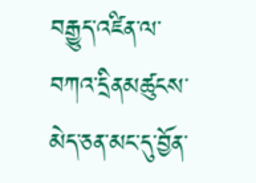བརྒྱུད་འཛིན་ལ་བཀའ་དྲིནམཚུངས་མེད་ཅན་མང་དུ་བྱོན་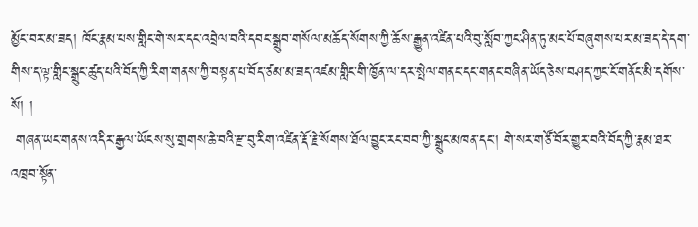མྱོང་བར་མ་ཟད། ཁོང་རྣམ་པས་གླིང་གེ་སར་དང་འབྲེལ་བའི་དབང་སྒྲུབ་གསོལ་མཆོད་སོགས་ཀྱི་ཆོས་རྒྱུན་འཛིན་པའི་བུ་སློབ་ཀྱང་ཤིན་ཏུ་མང་པོ་བཞུགས་པར་མ་ཟད་དེ་དག་གིས་ད་ལྟ་གླིང་སྒྲུང་ཚུད་པའི་བོད་ཀྱི་རིག་གནས་ཀྱི་བསྟན་པ་བོད་ཙམ་མ་ཟད་འཛམ་གླིང་གི་ཁྱོན་ལ་དར་སྤེལ་གནང་དང་གནང་བཞིན་ཡོད་ཅེས་བཤད་ཀྱང་ངོ་གནོང་མི་དགོས་སོ། །
 གཞན་ཡང་གནས་འདིར་རྒྱལ་ཡོངས་སུ་གྲགས་ཆེ་བའི་རྫ་བུ་རིག་འཛིན་རྡོ་རྗེ་སོགས་ཐོལ་བྱུང་རང་བབ་ཀྱི་སྒྲུང་མཁན་དང་། གེ་སར་གཙོ་བོར་གྱུར་བའི་བོད་ཀྱི་རྣམ་ཐར་འཁྲབ་སྟོན་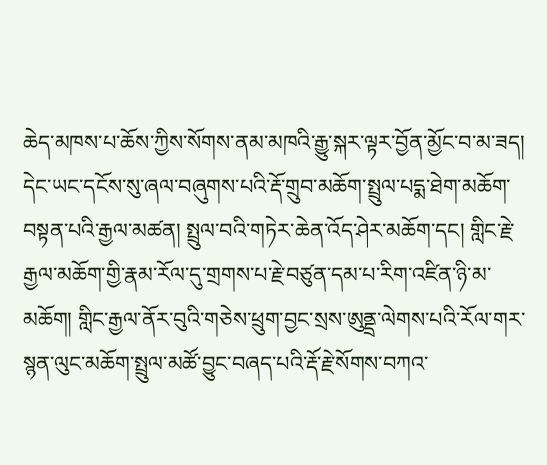ཆེད་མཁས་པ་ཆོས་ཀྱིས་སོགས་ནམ་མཁའི་རྒྱུ་སྐར་ལྟར་བྱོན་མྱོང་བ་མ་ཟད། དེང་ཡང་དངོས་སུ་ཞལ་བཞུགས་པའི་རྡོ་གྲུབ་མཆོག་སྤྲུལ་པདྨ་ཐེག་མཆོག་བསྟན་པའི་རྒྱལ་མཚན། སྤྲུལ་བའི་གཏེར་ཆེན་འོད་ཤེར་མཆོག་དང། གླིང་རྗེ་རྒྱལ་མཆོག་གྱི་རྣམ་རོལ་དུ་གྲགས་པ་རྗེ་བཙུན་དམ་པ་རིག་འཛིན་ཉི་མ་མཆོག། གླིང་རྒྱལ་ནོར་བུའི་གཅེས་ཕྲུག་བྱང་སྲས་ཨུནྡྲ་ལེགས་པའི་རོལ་གར་སྙན་ལུང་མཆོག་སྤྲུལ་མཚོ་བྱུང་བཞད་པའི་རྡོ་རྗེ་སོགས་བཀའ་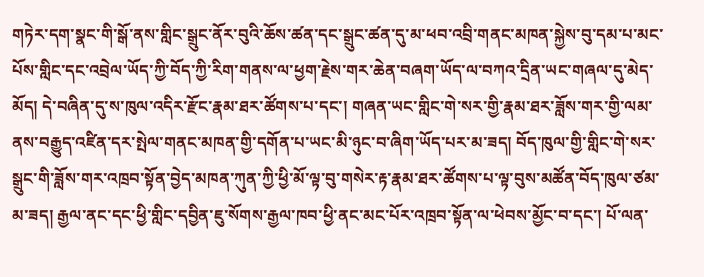གཏེར་དག་སྣང་གི་སྒོ་ནས་གླིང་སྒྲུང་ནོར་བུའི་ཆོས་ཚན་དང་སྒྲུང་ཚན་དུ་མ་ཕབ་འབྲི་གནང་མཁན་སྐྱེས་བུ་དམ་པ་མང་པོས་གླིང་དང་འབྲེལ་ཡོད་ཀྱི་བོད་ཀྱི་རིག་གནས་ལ་ཕྱག་རྗེས་གར་ཆེན་བཞག་ཡོད་ལ་བཀའ་དྲིན་ཡང་གཞལ་དུ་མེད་མོད། དེ་བཞིན་དུ་ས་ཁུལ་འདིར་རྫོང་རྣམ་ཐར་ཚོགས་པ་དང་། གཞན་ཡང་གླིང་གེ་སར་གྱི་རྣམ་ཐར་ཟློས་གར་གྱི་ལམ་ནས་བརྒྱུད་འཛིན་དར་སྤེལ་གནང་མཁན་གྱི་དགོན་པ་ཡང་མི་ཉུང་བ་ཞིག་ཡོད་པར་མ་ཟད། བོད་ཁུལ་གྱི་གླིང་གེ་སར་སྒྲུང་གི་ཟློས་གར་འཁྲབ་སྟོན་བྱེད་མཁན་ཀུན་ཀྱི་ཕྱི་མོ་ལྟ་བུ་གསེར་རྟ་རྣམ་ཐར་ཚོགས་པ་ལྟ་བུས་མཚོན་བོད་ཁུལ་ཙམ་མ་ཟད། རྒྱལ་ནང་དང་ཕྱི་གླིང་དབྱིན་ཇུ་སོགས་རྒྱལ་ཁབ་ཕྱི་ནང་མང་པོར་འཁྲབ་སྟོན་ལ་ཕེབས་མྱོང་བ་དང་། པོ་ལན་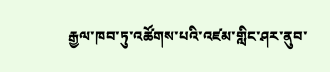རྒྱལ་ཁབ་ཏུ་འཚོགས་པའི་འཛམ་གླིང་ཤར་ནུབ་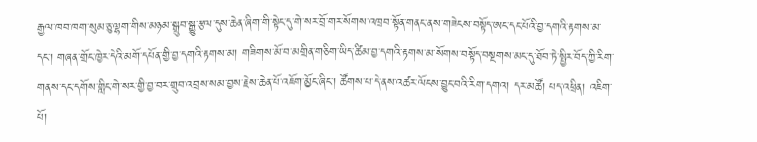རྒྱལ་ཁབ་ཁག་སུམ་ཅུ་ལྷག་གིས་མཉམ་སྒྲུབ་སྒྱུ་རྩལ་དུས་ཆེན་ཞིག་གི་སྟེང་དུ་གེ་སར་བྲོ་གར་སོགས་འཁྲབ་སྟོན་གནང་ནས་གཟེངས་བསྟོད་ཨང་དང་པོའི་བྱ་དགའི་རྟགས་མ་དང་། གཞན་གྲོང་ཁྱེར་དེའི་མགོ་དཔོན་གྱི་བྱ་དགའི་རྟགས་མ། གཟིགས་མོ་བ་མགྲིན་གཅིག་ཡིད་ཚིམ་བྱ་དགའི་རྟགས་མ་སོགས་བསྟོད་བསྔགས་མང་དུ་ཐོབ་ཏེ་སྤྱིར་བོད་ཀྱི་རིག་གནས་དང་དགོས་གླིང་གེ་སར་གྱི་བྱ་བར་གྲུབ་འབྲས་སམ་བྱས་རྗེས་ཆེན་པོ་འཇོག་མྱོང་ཞིང་། ཚོགས་པ་དེ་ནས་འཚར་ལོངས་བྱུང་བའི་རིག་དགའ། དར་མཚོ། པད་འཕྲིན། འཇིག་པོ།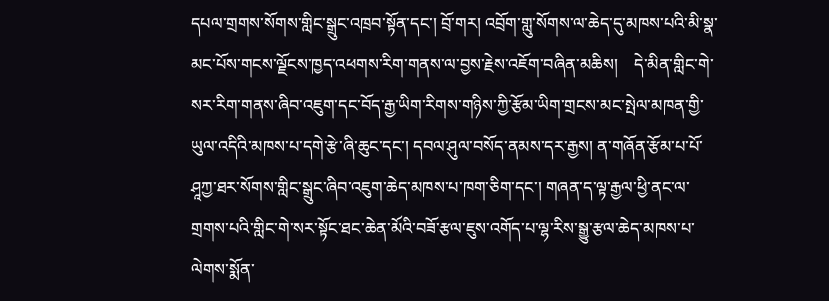དཔལ་གྲགས་སོགས་གླིང་སྒྲུང་འཁྲབ་སྟོན་དང་། བྲོ་གར། འབྲོག་གླུ་སོགས་ལ་ཆེད་དུ་མཁས་པའི་མི་སྣ་མང་པོས་གངས་ལྗོངས་ཁྱད་འཕགས་རིག་གནས་ལ་བྱས་རྗེས་འཇོག་བཞིན་མཆིས།    དེ་མིན་གླིང་གེ་སར་རིག་གནས་ཞིབ་འཇུག་དང་བོད་རྒྱ་ཡིག་རིགས་གཉིས་ཀྱི་རྩོམ་ཡིག་གྲངས་མང་སྤེལ་མཁན་གྱི་ཡུལ་འདིའི་མཁས་པ་དགེ་རྩེ་ཞི་ཆུང་དང་། དབལ་ཤུལ་བསོད་ནམས་དར་རྒྱས། ན་གཞོན་རྩོམ་པ་པོ་ཤཱཀྱ་ཐར་སོགས་གླིང་སྒྲུང་ཞིབ་འཇུག་ཆེད་མཁས་པ་ཁག་ཅིག་དང་། གཞན་ད་ལྟ་རྒྱལ་ཕྱི་ནང་ལ་གྲགས་པའི་གླིང་གེ་སར་སྟོང་ཐང་ཆེན་མོའི་བཟོ་རྩལ་ཇུས་འགོད་པ་ལྷ་རིས་སྒྱུ་རྩལ་ཆེད་མཁས་པ་ལེགས་སྨོན་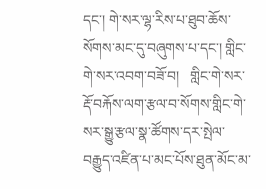དང་། གེ་སར་ལྷ་རིས་པ་ཐུབ་ཆོས་སོགས་མང་དུ་བཞུགས་པ་དང་། གླིང་གེ་སར་འབག་བཟོ་བ།   གླིང་གེ་སར་རྡོ་བརྐོས་ལག་རྩལ་བ་སོགས་གླིང་གེ་སར་སྒྱུ་རྩལ་སྣ་ཚོགས་དར་སྤེལ་བརྒྱུད་འཛིན་པ་མང་པོས་ཐུན་མོང་མ་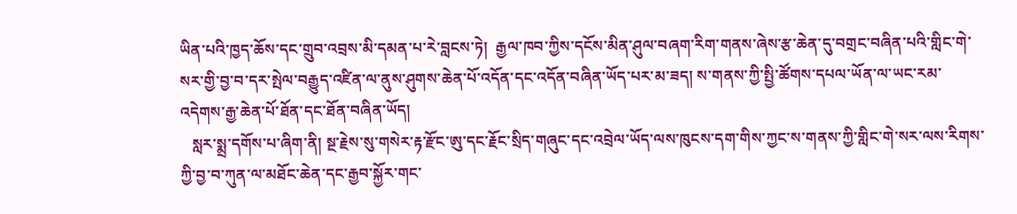ཡིན་པའི་ཁྱད་ཆོས་དང་གྲུབ་འབྲས་མི་དམན་པ་རེ་བླངས་ཏེ།  རྒྱལ་ཁབ་ཀྱིས་དངོས་མིན་ཤུལ་བཞག་རིག་གནས་ཞེས་རྩ་ཆེན་དུ་བགྲང་བཞིན་པའི་གླིང་གེ་སར་གྱི་བྱ་བ་དར་སྤེལ་བརྒྱུད་འཛིན་ལ་ནུས་ཤུགས་ཆེན་པོ་འདོན་དང་འདོན་བཞིན་ཡོད་པར་མ་ཟད། ས་གནས་ཀྱི་སྤྱི་ཚོགས་དཔལ་ཡོན་ལ་ཡང་རམ་འདེགས་རྒྱ་ཆེན་པོ་ཐོན་དང་ཐོན་བཞིན་ཡོད།
   སླར་སྨྲ་དགོས་པ་ཞིག་ནི། སྔ་རྗེས་སུ་གསེར་རྟ་རྫོང་ཨུ་དང་རྗོང་སྲིད་གཞུང་དང་འབྲེལ་ཡོད་ལས་ཁུངས་དག་གིས་ཀྱང་ས་གནས་ཀྱི་གླིང་གེ་སར་ལས་རིགས་ཀྱི་བྱ་བ་ཀུན་ལ་མཐོང་ཆེན་དང་རྒྱབ་སྐྱོར་གང་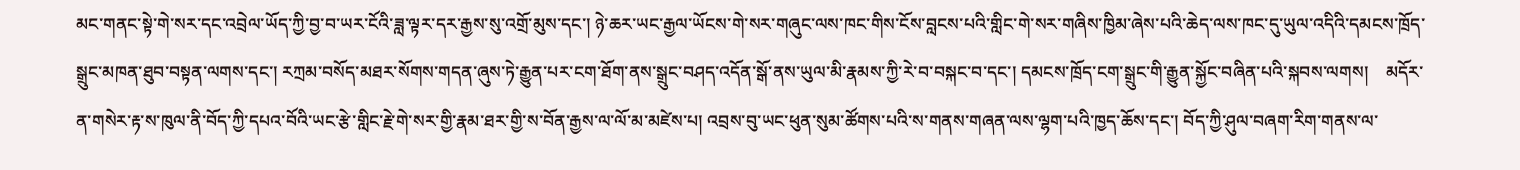མང་གནང་སྟེ་གེ་སར་དང་འབྲེལ་ཡོད་ཀྱི་བྱ་བ་ཡར་ངོའི་ཟླ་ལྟར་དར་རྒྱས་སུ་འགྲོ་མུས་དང་། ཉེ་ཆར་ཡང་རྒྱལ་ཡོངས་གེ་སར་གཞུང་ལས་ཁང་གིས་ངོས་བླངས་པའི་གླིང་གེ་སར་གཞིས་ཁྱིམ་ཞེས་པའི་ཆེད་ལས་ཁང་དུ་ཡུལ་འདིའི་དམངས་ཁྲོད་སྒྲུང་མཁན་ཐུབ་བསྟན་ལགས་དང་། རཀྲམ་བསོད་མཐར་སོགས་གདན་ཞུས་ཏེ་རྒྱུན་པར་ངག་ཐོག་ནས་སྒྲུང་བཤད་འདོན་སྒོ་ནས་ཡུལ་མི་རྣམས་ཀྱི་རེ་བ་བསྐང་བ་དང་། དམངས་ཁྲོད་ངག་སྒྲུང་གི་རྒྱུན་སྐྱོང་བཞིན་པའི་སྐབས་ལགས།    མདོར་ན་གསེར་རྟ་ས་ཁུལ་ནི་བོད་ཀྱི་དཔའ་བོའི་ཡང་རྩེ་གླིང་རྗེ་གེ་སར་གྱི་རྣམ་ཐར་གྱི་ས་བོན་རྒྱས་ལ་ལོ་མ་མཛེས་པ། འབྲས་བུ་ཡང་ཕུན་སུམ་ཚོགས་པའི་ས་གནས་གཞན་ལས་ལྷག་པའི་ཁྱད་ཆོས་དང་། བོད་ཀྱི་ཤུལ་བཞག་རིག་གནས་ལ་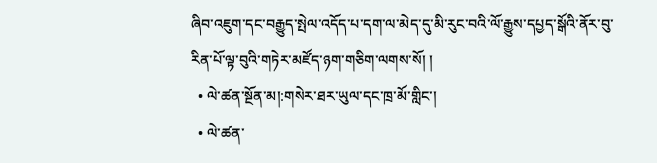ཞིབ་འཇུག་དང་བརྒྱུད་སྤེལ་འདོད་པ་དག་ལ་མེད་དུ་མི་རུང་བའི་ལོ་རྒྱུས་དཔྱད་སྒོའི་ནོར་བུ་རིན་པོ་ལྟ་བུའི་གཏེར་མཛོད་ཉག་གཅིག་ལགས་སོ། །
  • ལེ་ཚན་སྔོན་མ།:གསེར་ཐར་ཡུལ་དང་ཁྲ་མོ་གླིང་།
  • ལེ་ཚན་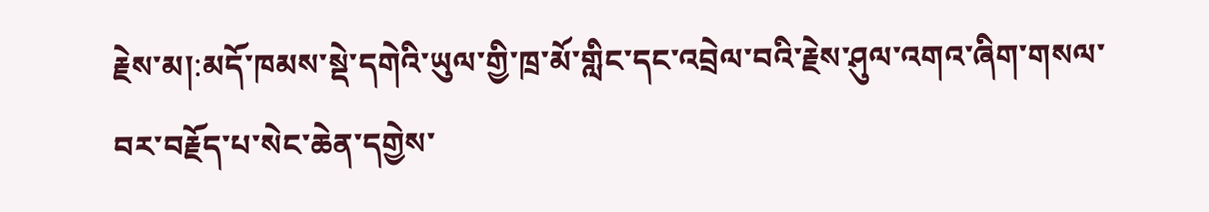རྗེས་མ།:མདོ་ཁམས་སྡེ་དགེའི་ཡུལ་གྱི་ཁྲ་མོ་གླིང་དང་འབྲེལ་བའི་རྗེས་ཤུལ་འགའ་ཞིག་གསལ་བར་བརྗོད་པ་སེང་ཆེན་དགྱེས་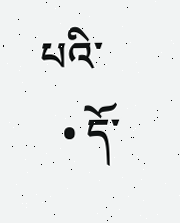པའི་
  • དོ་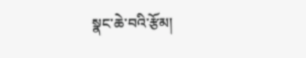སྣང་ཆེ་བའི་རྩོམ།